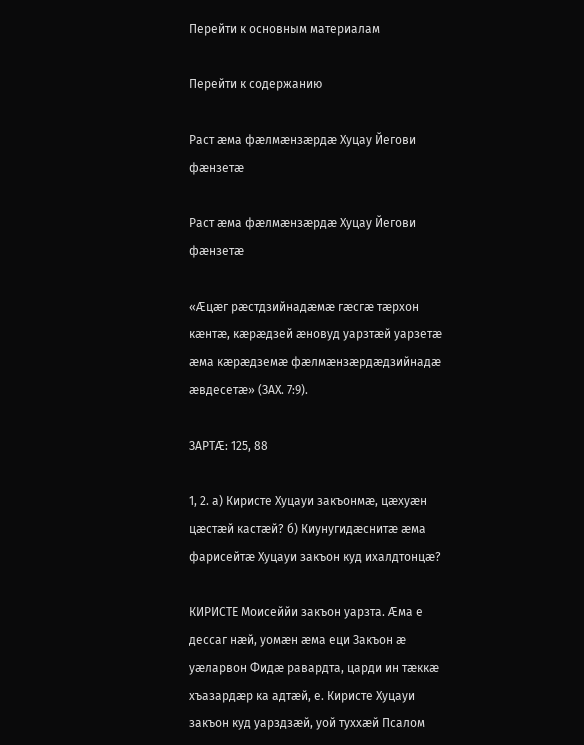Перейти к основным материалам

Перейти к содержанию

Раст ӕма фӕлмӕнзӕрдӕ Хуцау Йегови фӕнзетӕ

Раст ӕма фӕлмӕнзӕрдӕ Хуцау Йегови фӕнзетӕ

«Ӕцӕг рӕстдзийнадӕмӕ гӕсгӕ тӕрхон кӕнтӕ, кӕрӕдзей ӕновуд уарзтӕй уарзетӕ ӕма кӕрӕдземӕ фӕлмӕнзӕрдӕдзийнадӕ ӕвдесетӕ» (ЗАХ. 7:9).

ЗАРТӔ: 125, 88

1, 2. а) Киристе Хуцауи закъонмӕ, цӕхуӕн цӕстӕй кастӕй? б) Киунугидӕснитӕ ӕма фарисейтӕ Хуцауи закъон куд ихалдтонцӕ?

КИРИСТЕ Моисеййи закъон уарзта. Ӕма е дессаг нӕй, уомӕн ӕма еци Закъон ӕ уӕларвон Фидӕ равардта, царди ин тӕккӕ хъазардӕр ка адтӕй, е. Киристе Хуцауи закъон куд уарздзӕй, уой туххӕй Псалом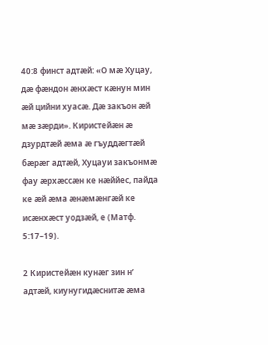40:8 финст адтӕй: «О мӕ Хуцау, дӕ фӕндон ӕнхӕст кӕнун мин ӕй цийни хуасӕ. Дӕ закъон ӕй мӕ зӕрди». Киристейӕн ӕ дзурдтӕй ӕма ӕ гъуддӕгтӕй бӕрӕг адтӕй, Хуцауи закъонмӕ фау ӕрхӕссӕн ке нӕййес, пайда ке ӕй ӕма ӕнӕмӕнгӕй ке исӕнхӕст уодзӕй, е (Матф. 5:17–19).

2 Киристейӕн кунӕг зин н’ адтӕй, киунугидӕснитӕ ӕма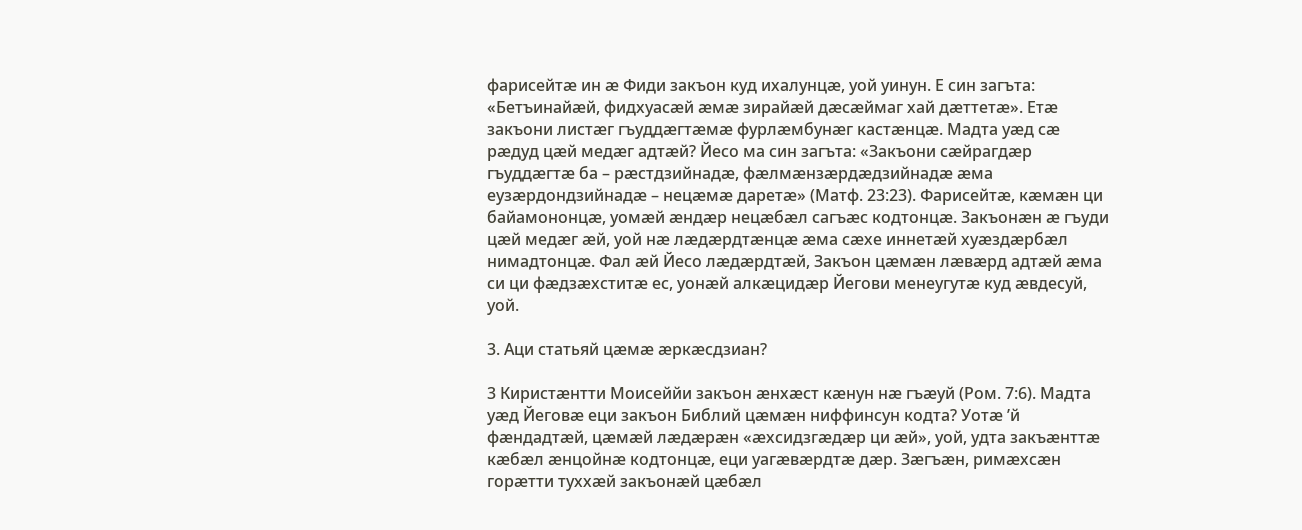фарисейтӕ ин ӕ Фиди закъон куд ихалунцӕ, уой уинун. Е син загъта: «Бетъинайӕй, фидхуасӕй ӕмӕ зирайӕй дӕсӕймаг хай дӕттетӕ». Етӕ закъони листӕг гъуддӕгтӕмӕ фурлӕмбунӕг кастӕнцӕ. Мадта уӕд сӕ рӕдуд цӕй медӕг адтӕй? Йесо ма син загъта: «Закъони сӕйрагдӕр гъуддӕгтӕ ба – рӕстдзийнадӕ, фӕлмӕнзӕрдӕдзийнадӕ ӕма еузӕрдондзийнадӕ – нецӕмӕ даретӕ» (Матф. 23:23). Фарисейтӕ, кӕмӕн ци байамононцӕ, уомӕй ӕндӕр нецӕбӕл сагъӕс кодтонцӕ. Закъонӕн ӕ гъуди цӕй медӕг ӕй, уой нӕ лӕдӕрдтӕнцӕ ӕма сӕхе иннетӕй хуӕздӕрбӕл нимадтонцӕ. Фал ӕй Йесо лӕдӕрдтӕй, Закъон цӕмӕн лӕвӕрд адтӕй ӕма си ци фӕдзӕхститӕ ес, уонӕй алкӕцидӕр Йегови менеугутӕ куд ӕвдесуй, уой.

3. Аци статьяй цӕмӕ ӕркӕсдзиан?

3 Киристӕнтти Моисеййи закъон ӕнхӕст кӕнун нӕ гъӕуй (Ром. 7:6). Мадта уӕд Йеговӕ еци закъон Библий цӕмӕн ниффинсун кодта? Уотӕ ’й фӕндадтӕй, цӕмӕй лӕдӕрӕн «ӕхсидзгӕдӕр ци ӕй», уой, удта закъӕнттӕ кӕбӕл ӕнцойнӕ кодтонцӕ, еци уагӕвӕрдтӕ дӕр. Зӕгъӕн, римӕхсӕн горӕтти туххӕй закъонӕй цӕбӕл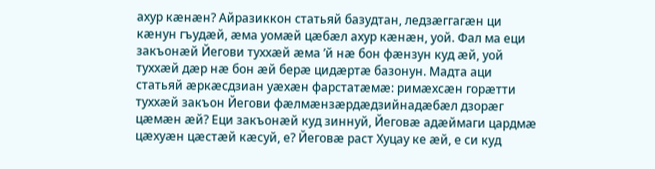ахур кӕнӕн? Айразиккон статьяй базудтан, ледзӕггагӕн ци кӕнун гъудӕй, ӕма уомӕй цӕбӕл ахур кӕнӕн, уой. Фал ма еци закъонӕй Йегови туххӕй ӕма ’й нӕ бон фӕнзун куд ӕй, уой туххӕй дӕр нӕ бон ӕй берӕ цидӕртӕ базонун. Мадта аци статьяй ӕркӕсдзиан уӕхӕн фарстатӕмӕ: римӕхсӕн горӕтти туххӕй закъон Йегови фӕлмӕнзӕрдӕдзийнадӕбӕл дзорӕг цӕмӕн ӕй? Еци закъонӕй куд зиннуй, Йеговӕ адӕймаги цардмӕ цӕхуӕн цӕстӕй кӕсуй, е? Йеговӕ раст Хуцау ке ӕй, е си куд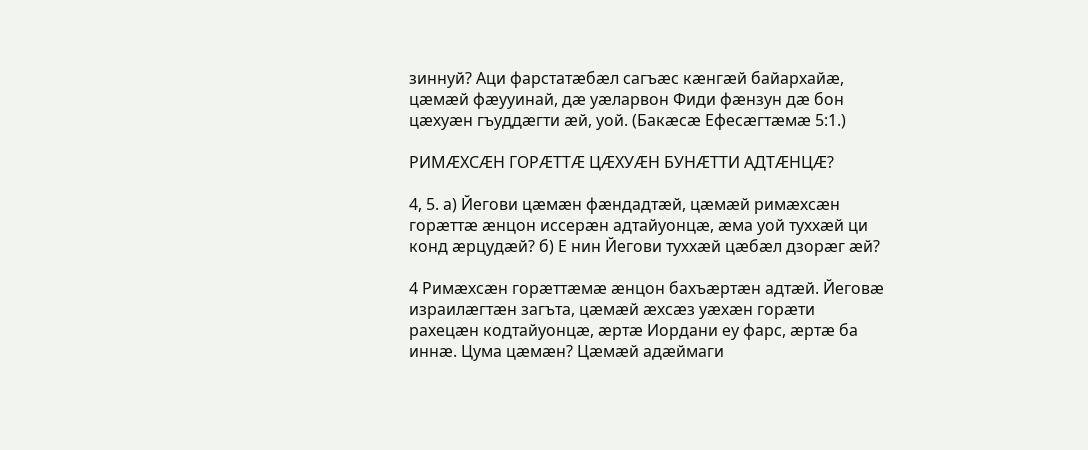зиннуй? Аци фарстатӕбӕл сагъӕс кӕнгӕй байархайӕ, цӕмӕй фӕууинай, дӕ уӕларвон Фиди фӕнзун дӕ бон цӕхуӕн гъуддӕгти ӕй, уой. (Бакӕсӕ Ефесӕгтӕмӕ 5:1.)

РИМӔХСӔН ГОРӔТТӔ ЦӔХУӔН БУНӔТТИ АДТӔНЦӔ?

4, 5. а) Йегови цӕмӕн фӕндадтӕй, цӕмӕй римӕхсӕн горӕттӕ ӕнцон иссерӕн адтайуонцӕ, ӕма уой туххӕй ци конд ӕрцудӕй? б) Е нин Йегови туххӕй цӕбӕл дзорӕг ӕй?

4 Римӕхсӕн горӕттӕмӕ ӕнцон бахъӕртӕн адтӕй. Йеговӕ израилӕгтӕн загъта, цӕмӕй ӕхсӕз уӕхӕн горӕти рахецӕн кодтайуонцӕ, ӕртӕ Иордани еу фарс, ӕртӕ ба иннӕ. Цума цӕмӕн? Цӕмӕй адӕймаги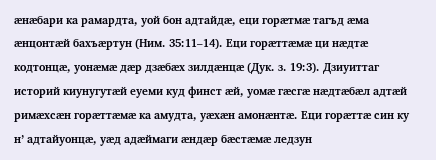ӕнӕбари ка рамардта, уой бон адтайдӕ, еци горӕтмӕ тагъд ӕма ӕнцонтӕй бахъӕртун (Ним. 35:11–14). Еци горӕттӕмӕ ци нӕдтӕ кодтонцӕ, уонӕмӕ дӕр дзӕбӕх зилдӕнцӕ (Дук. з. 19:3). Дзиуиттаг историй киунугутӕй еуеми куд финст ӕй, уомӕ гӕсгӕ нӕдтӕбӕл адтӕй римӕхсӕн горӕттӕмӕ ка амудта, уӕхӕн амонӕнтӕ. Еци горӕттӕ син ку н’ адтайуонцӕ, уӕд адӕймаги ӕндӕр бӕстӕмӕ ледзун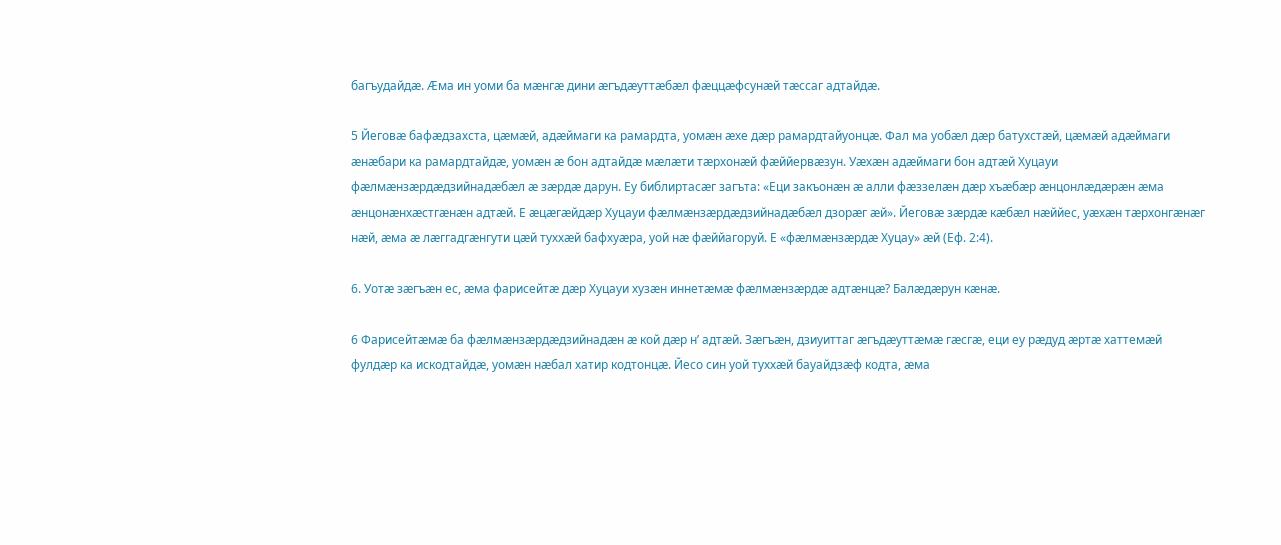багъудайдӕ. Ӕма ин уоми ба мӕнгӕ дини ӕгъдӕуттӕбӕл фӕццӕфсунӕй тӕссаг адтайдӕ.

5 Йеговӕ бафӕдзахста, цӕмӕй, адӕймаги ка рамардта, уомӕн ӕхе дӕр рамардтайуонцӕ. Фал ма уобӕл дӕр батухстӕй, цӕмӕй адӕймаги ӕнӕбари ка рамардтайдӕ, уомӕн ӕ бон адтайдӕ мӕлӕти тӕрхонӕй фӕййервӕзун. Уӕхӕн адӕймаги бон адтӕй Хуцауи фӕлмӕнзӕрдӕдзийнадӕбӕл ӕ зӕрдӕ дарун. Еу библиртасӕг загъта: «Еци закъонӕн ӕ алли фӕззелӕн дӕр хъӕбӕр ӕнцонлӕдӕрӕн ӕма ӕнцонӕнхӕстгӕнӕн адтӕй. Е ӕцӕгӕйдӕр Хуцауи фӕлмӕнзӕрдӕдзийнадӕбӕл дзорӕг ӕй». Йеговӕ зӕрдӕ кӕбӕл нӕййес, уӕхӕн тӕрхонгӕнӕг нӕй, ӕма ӕ лӕггадгӕнгути цӕй туххӕй бафхуӕра, уой нӕ фӕййагоруй. Е «фӕлмӕнзӕрдӕ Хуцау» ӕй (Еф. 2:4).

6. Уотӕ зӕгъӕн ес, ӕма фарисейтӕ дӕр Хуцауи хузӕн иннетӕмӕ фӕлмӕнзӕрдӕ адтӕнцӕ? Балӕдӕрун кӕнӕ.

6 Фарисейтӕмӕ ба фӕлмӕнзӕрдӕдзийнадӕн ӕ кой дӕр н’ адтӕй. Зӕгъӕн, дзиуиттаг ӕгъдӕуттӕмӕ гӕсгӕ, еци еу рӕдуд ӕртӕ хаттемӕй фулдӕр ка искодтайдӕ, уомӕн нӕбал хатир кодтонцӕ. Йесо син уой туххӕй бауайдзӕф кодта, ӕма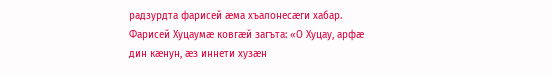радзурдта фарисей ӕма хъалонесӕги хабар. Фарисей Хуцаумӕ ковгӕй загъта: «О Хуцау, арфӕ дин кӕнун, ӕз иннети хузӕн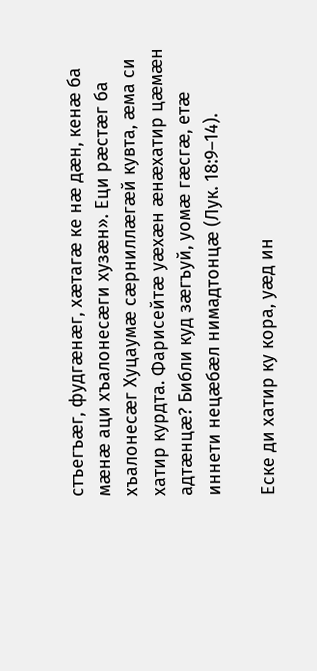стъегъӕг, фудгӕнӕг, хӕтагӕ ке нӕ дӕн, кенӕ ба мӕнӕ аци хъалонесӕги хузӕн». Еци рӕстӕг ба хъалонесӕг Хуцаумӕ сӕрниллӕгӕй кувта, ӕма си хатир курдта. Фарисейтӕ уӕхӕн ӕнӕхатир цӕмӕн адтӕнцӕ? Библи куд зӕгъуй, уомӕ гӕсгӕ, етӕ иннети нецӕбӕл нимадтонцӕ (Лук. 18:9–14).

Еске ди хатир ку кора, уӕд ин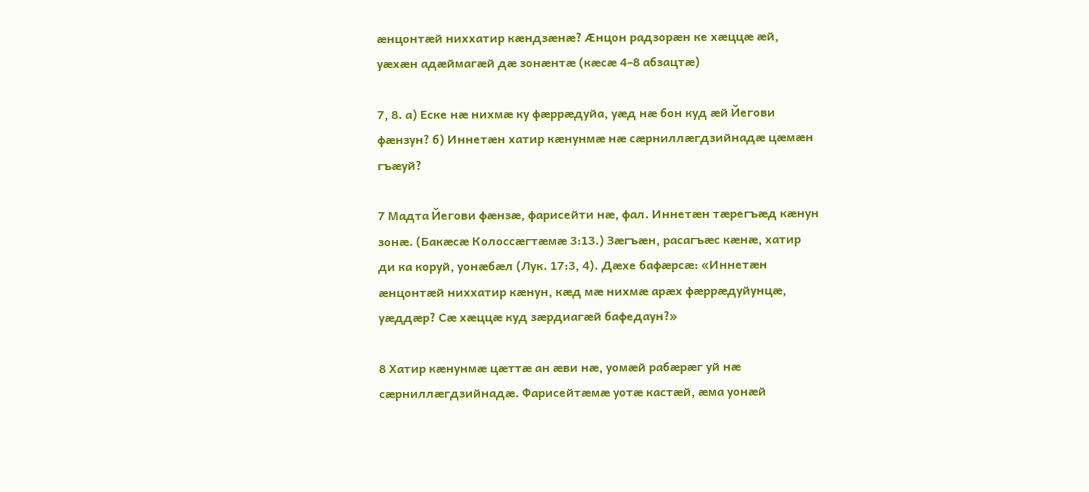ӕнцонтӕй ниххатир кӕндзӕнӕ? Ӕнцон радзорӕн ке хӕццӕ ӕй, уӕхӕн адӕймагӕй дӕ зонӕнтӕ (кӕсӕ 4–8 абзацтӕ)

7, 8. а) Еске нӕ нихмӕ ку фӕррӕдуйа, уӕд нӕ бон куд ӕй Йегови фӕнзун? б) Иннетӕн хатир кӕнунмӕ нӕ сӕрниллӕгдзийнадӕ цӕмӕн гъӕуй?

7 Мадта Йегови фӕнзӕ, фарисейти нӕ, фал. Иннетӕн тӕрегъӕд кӕнун зонӕ. (Бакӕсӕ Колоссӕгтӕмӕ 3:13.) Зӕгъӕн, расагъӕс кӕнӕ, хатир ди ка коруй, уонӕбӕл (Лук. 17:3, 4). Дӕхе бафӕрсӕ: «Иннетӕн ӕнцонтӕй ниххатир кӕнун, кӕд мӕ нихмӕ арӕх фӕррӕдуйунцӕ, уӕддӕр? Сӕ хӕццӕ куд зӕрдиагӕй бафедаун?»

8 Хатир кӕнунмӕ цӕттӕ ан ӕви нӕ, уомӕй рабӕрӕг уй нӕ сӕрниллӕгдзийнадӕ. Фарисейтӕмӕ уотӕ кастӕй, ӕма уонӕй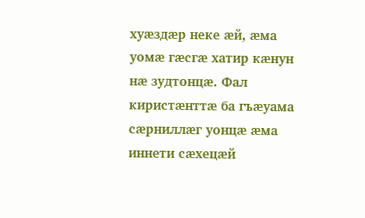хуӕздӕр неке ӕй, ӕма уомӕ гӕсгӕ хатир кӕнун нӕ зудтонцӕ. Фал киристӕнттӕ ба гъӕуама сӕрниллӕг уонцӕ ӕма иннети сӕхецӕй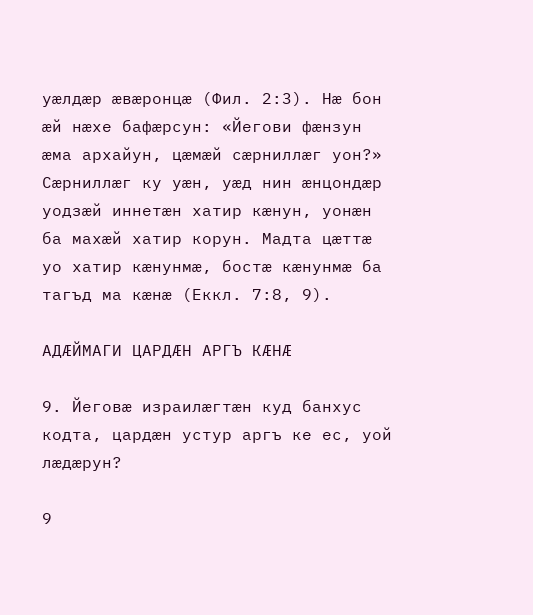уӕлдӕр ӕвӕронцӕ (Фил. 2:3). Нӕ бон ӕй нӕхе бафӕрсун: «Йегови фӕнзун ӕма архайун, цӕмӕй сӕрниллӕг уон?» Сӕрниллӕг ку уӕн, уӕд нин ӕнцондӕр уодзӕй иннетӕн хатир кӕнун, уонӕн ба махӕй хатир корун. Мадта цӕттӕ уо хатир кӕнунмӕ, бостӕ кӕнунмӕ ба тагъд ма кӕнӕ (Еккл. 7:8, 9).

АДӔЙМАГИ ЦАРДӔН АРГЪ КӔНӔ

9. Йеговӕ израилӕгтӕн куд банхус кодта, цардӕн устур аргъ ке ес, уой лӕдӕрун?

9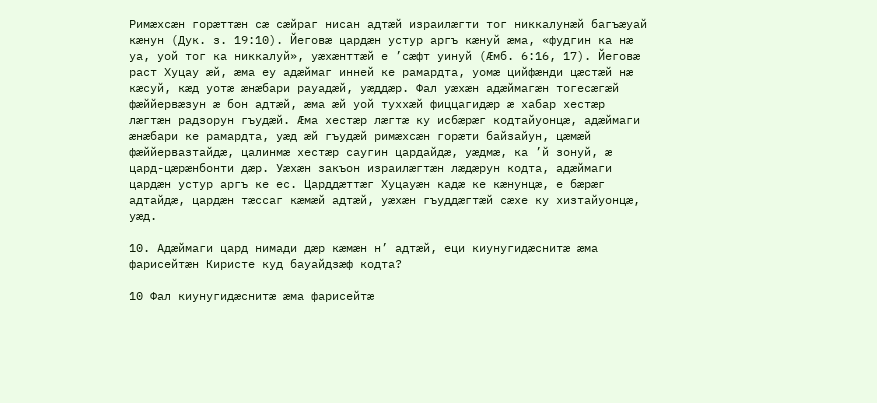Римӕхсӕн горӕттӕн сӕ сӕйраг нисан адтӕй израилӕгти тог никкалунӕй багъӕуай кӕнун (Дук. з. 19:10). Йеговӕ цардӕн устур аргъ кӕнуй ӕма, «фудгин ка нӕ уа, уой тог ка никкалуй», уӕхӕнттӕй е ’сӕфт уинуй (Ӕмб. 6:16, 17). Йеговӕ раст Хуцау ӕй, ӕма еу адӕймаг инней ке рамардта, уомӕ цийфӕнди цӕстӕй нӕ кӕсуй, кӕд уотӕ ӕнӕбари рауадӕй, уӕддӕр. Фал уӕхӕн адӕймагӕн тогесӕгӕй фӕййервӕзун ӕ бон адтӕй, ӕма ӕй уой туххӕй фиццагидӕр ӕ хабар хестӕр лӕгтӕн радзорун гъудӕй. Ӕма хестӕр лӕгтӕ ку исбӕрӕг кодтайуонцӕ, адӕймаги ӕнӕбари ке рамардта, уӕд ӕй гъудӕй римӕхсӕн горӕти байзайун, цӕмӕй фӕййервазтайдӕ, цалинмӕ хестӕр саугин цардайдӕ, уӕдмӕ, ка ’й зонуй, ӕ цард-цӕрӕнбонти дӕр. Уӕхӕн закъон израилӕгтӕн лӕдӕрун кодта, адӕймаги цардӕн устур аргъ ке ес. Царддӕттӕг Хуцауӕн кадӕ ке кӕнунцӕ, е бӕрӕг адтайдӕ, цардӕн тӕссаг кӕмӕй адтӕй, уӕхӕн гъуддӕгтӕй сӕхе ку хизтайуонцӕ, уӕд.

10. Адӕймаги цард нимади дӕр кӕмӕн н’ адтӕй, еци киунугидӕснитӕ ӕма фарисейтӕн Киристе куд бауайдзӕф кодта?

10 Фал киунугидӕснитӕ ӕма фарисейтӕ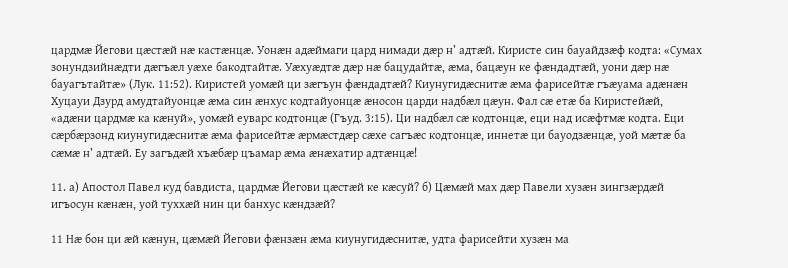цардмӕ Йегови цӕстӕй нӕ кастӕнцӕ. Уонӕн адӕймаги цард нимади дӕр н’ адтӕй. Киристе син бауайдзӕф кодта: «Сумах зонундзийнӕдти дӕгъӕл уӕхе бакодтайтӕ. Уӕхуӕдтӕ дӕр нӕ бацудайтӕ, ӕма, бацӕун ке фӕндадтӕй, уони дӕр нӕ бауагътайтӕ» (Лук. 11:52). Киристей уомӕй ци зӕгъун фӕндадтӕй? Киунугидӕснитӕ ӕма фарисейтӕ гъӕуама адӕнӕн Хуцауи Дзурд амудтайуонцӕ ӕма син ӕнхус кодтайуонцӕ ӕносон царди надбӕл цӕун. Фал сӕ етӕ ба Киристейӕй, «адӕни цардмӕ ка кӕнуй», уомӕй еуварс кодтонцӕ (Гъуд. 3:15). Ци надбӕл сӕ кодтонцӕ, еци над исӕфтмӕ кодта. Еци сӕрбӕрзонд киунугидӕснитӕ ӕма фарисейтӕ ӕрмӕстдӕр сӕхе сагъӕс кодтонцӕ, иннетӕ ци бауодзӕнцӕ, уой мӕтӕ ба сӕмӕ н’ адтӕй. Еу загъдӕй хъӕбӕр цъамар ӕма ӕнӕхатир адтӕнцӕ!

11. а) Апостол Павел куд бавдиста, цардмӕ Йегови цӕстӕй ке кӕсуй? б) Цӕмӕй мах дӕр Павели хузӕн зингзӕрдӕй игъосун кӕнӕн, уой туххӕй нин ци банхус кӕндзӕй?

11 Нӕ бон ци ӕй кӕнун, цӕмӕй Йегови фӕнзӕн ӕма киунугидӕснитӕ, удта фарисейти хузӕн ма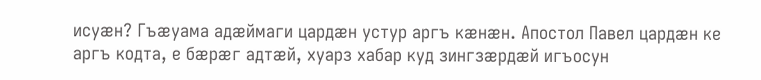исуӕн? Гъӕуама адӕймаги цардӕн устур аргъ кӕнӕн. Апостол Павел цардӕн ке аргъ кодта, е бӕрӕг адтӕй, хуарз хабар куд зингзӕрдӕй игъосун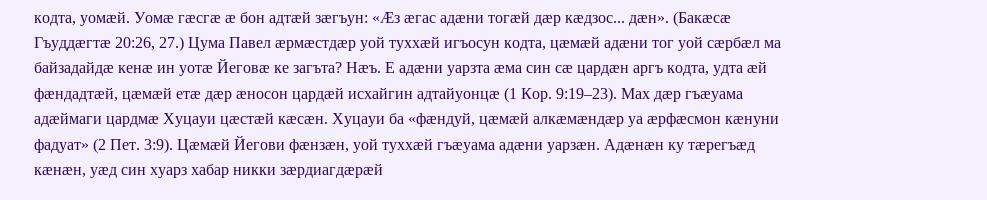кодта, уомӕй. Уомӕ гӕсгӕ ӕ бон адтӕй зӕгъун: «Ӕз ӕгас адӕни тогӕй дӕр кӕдзос... дӕн». (Бакӕсӕ Гъуддӕгтӕ 20:26, 27.) Цума Павел ӕрмӕстдӕр уой туххӕй игъосун кодта, цӕмӕй адӕни тог уой сӕрбӕл ма байзадайдӕ кенӕ ин уотӕ Йеговӕ ке загъта? Нӕъ. Е адӕни уарзта ӕма син сӕ цардӕн аргъ кодта, удта ӕй фӕндадтӕй, цӕмӕй етӕ дӕр ӕносон цардӕй исхайгин адтайуонцӕ (1 Кор. 9:19–23). Мах дӕр гъӕуама адӕймаги цардмӕ Хуцауи цӕстӕй кӕсӕн. Хуцауи ба «фӕндуй, цӕмӕй алкӕмӕндӕр уа ӕрфӕсмон кӕнуни фадуат» (2 Пет. 3:9). Цӕмӕй Йегови фӕнзӕн, уой туххӕй гъӕуама адӕни уарзӕн. Адӕнӕн ку тӕрегъӕд кӕнӕн, уӕд син хуарз хабар никки зӕрдиагдӕрӕй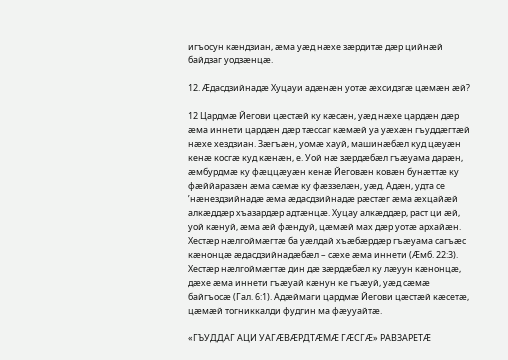игъосун кӕндзиан, ӕма уӕд нӕхе зӕрдитӕ дӕр цийнӕй байдзаг уодзӕнцӕ.

12. Ӕдасдзийнадӕ Хуцауи адӕнӕн уотӕ ӕхсидзгӕ цӕмӕн ӕй?

12 Цардмӕ Йегови цӕстӕй ку кӕсӕн, уӕд нӕхе цардӕн дӕр ӕма иннети цардӕн дӕр тӕссаг кӕмӕй уа уӕхӕн гъуддӕгтӕй нӕхе хездзиан. Зӕгъӕн, уомӕ хауй, машинӕбӕл куд цӕуӕн кенӕ косгӕ куд кӕнӕн, е. Уой нӕ зӕрдӕбӕл гъӕуама дарӕн, ӕмбурдмӕ ку фӕццӕуӕн кенӕ Йеговӕн ковӕн бунӕттӕ ку фӕййаразӕн ӕма сӕмӕ ку фӕззелӕн, уӕд. Адӕн, удта се ’нӕнездзийнадӕ ӕма ӕдасдзийнадӕ рӕстӕг ӕма ӕхцайӕй алкӕддӕр хъазардӕр адтӕнцӕ. Хуцау алкӕддӕр, раст ци ӕй, уой кӕнуй, ӕма ӕй фӕндуй, цӕмӕй мах дӕр уотӕ архайӕн. Хестӕр нӕлгоймӕгтӕ ба уӕлдай хъӕбӕрдӕр гъӕуама сагъӕс кӕнонцӕ ӕдасдзийнадӕбӕл – сӕхе ӕма иннети (Ӕмб. 22:3). Хестӕр нӕлгоймӕгтӕ дин дӕ зӕрдӕбӕл ку лӕуун кӕнонцӕ, дӕхе ӕма иннети гъӕуай кӕнун ке гъӕуй, уӕд сӕмӕ байгъосӕ (Гал. 6:1). Адӕймаги цардмӕ Йегови цӕстӕй кӕсетӕ, цӕмӕй тогниккалди фудгин ма фӕууайтӕ.

«ГЪУДДАГ АЦИ УАГӔВӔРДТӔМӔ ГӔСГӔ» РАВЗАРЕТӔ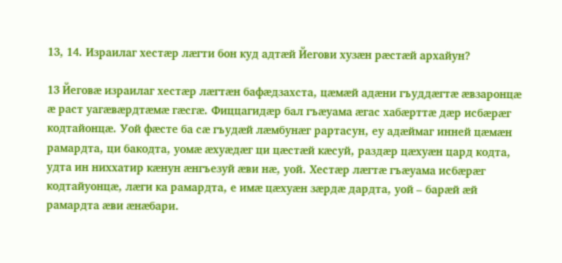13, 14. Израилаг хестӕр лӕгти бон куд адтӕй Йегови хузӕн рӕстӕй архайун?

13 Йеговӕ израилаг хестӕр лӕгтӕн бафӕдзахста, цӕмӕй адӕни гъуддӕгтӕ ӕвзаронцӕ ӕ раст уагӕвӕрдтӕмӕ гӕсгӕ. Фиццагидӕр бал гъӕуама ӕгас хабӕрттӕ дӕр исбӕрӕг кодтайонцӕ. Уой фӕсте ба сӕ гъудӕй лӕмбунӕг рартасун, еу адӕймаг инней цӕмӕн рамардта, ци бакодта, уомӕ ӕхуӕдӕг ци цӕстӕй кӕсуй, раздӕр цӕхуӕн цард кодта, удта ин ниххатир кӕнун ӕнгъезуй ӕви нӕ, уой. Хестӕр лӕгтӕ гъӕуама исбӕрӕг кодтайуонцӕ, лӕги ка рамардта, е имӕ цӕхуӕн зӕрдӕ дардта, уой – барӕй ӕй рамардта ӕви ӕнӕбари.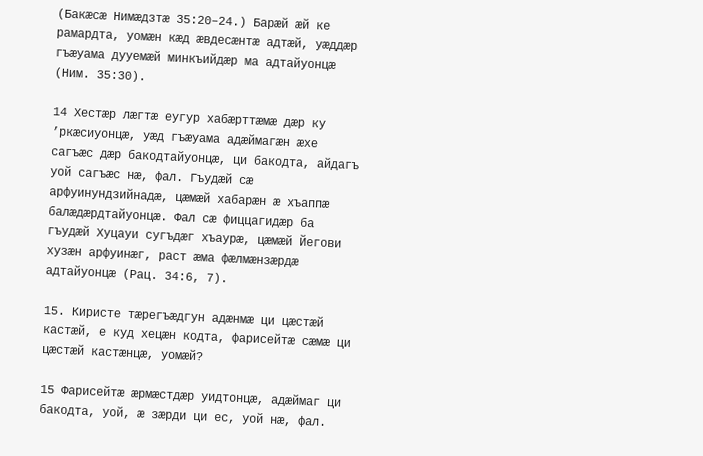(Бакӕсӕ Нимӕдзтӕ 35:20–24.) Барӕй ӕй ке рамардта, уомӕн кӕд ӕвдесӕнтӕ адтӕй, уӕддӕр гъӕуама дууемӕй минкъийдӕр ма адтайуонцӕ (Ним. 35:30).

14 Хестӕр лӕгтӕ еугур хабӕрттӕмӕ дӕр ку ’ркӕсиуонцӕ, уӕд гъӕуама адӕймагӕн ӕхе сагъӕс дӕр бакодтайуонцӕ, ци бакодта, айдагъ уой сагъӕс нӕ, фал. Гъудӕй сӕ арфуинундзийнадӕ, цӕмӕй хабарӕн ӕ хъаппӕ балӕдӕрдтайуонцӕ. Фал сӕ фиццагидӕр ба гъудӕй Хуцауи сугъдӕг хъаурӕ, цӕмӕй Йегови хузӕн арфуинӕг, раст ӕма фӕлмӕнзӕрдӕ адтайуонцӕ (Рац. 34:6, 7).

15. Киристе тӕрегъӕдгун адӕнмӕ ци цӕстӕй кастӕй, е куд хецӕн кодта, фарисейтӕ сӕмӕ ци цӕстӕй кастӕнцӕ, уомӕй?

15 Фарисейтӕ ӕрмӕстдӕр уидтонцӕ, адӕймаг ци бакодта, уой, ӕ зӕрди ци ес, уой нӕ, фал.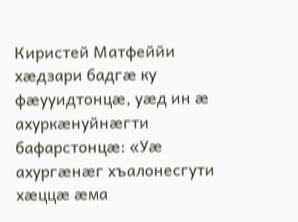Киристей Матфеййи хӕдзари бадгӕ ку фӕууидтонцӕ, уӕд ин ӕ ахуркӕнуйнӕгти бафарстонцӕ: «Уӕ ахургӕнӕг хъалонесгути хӕццӕ ӕма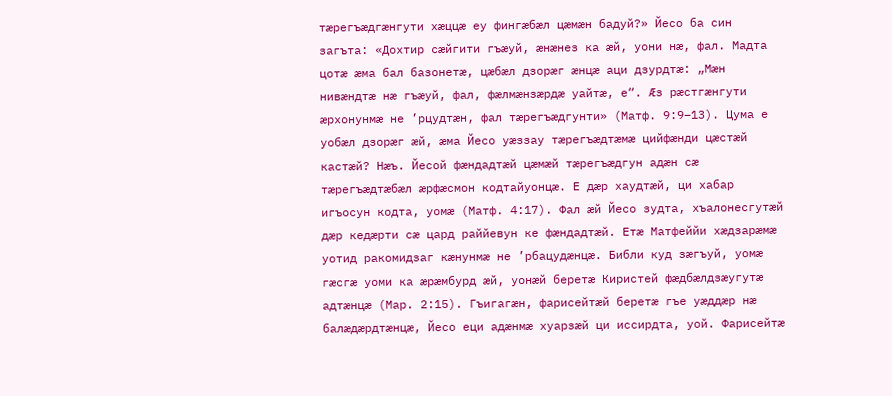тӕрегъӕдгӕнгути хӕццӕ еу фингӕбӕл цӕмӕн бадуй?» Йесо ба син загъта: «Дохтир сӕйгити гъӕуй, ӕнӕнез ка ӕй, уони нӕ, фал. Мадта цотӕ ӕма бал базонетӕ, цӕбӕл дзорӕг ӕнцӕ аци дзурдтӕ: „Мӕн нивӕндтӕ нӕ гъӕуй, фал, фӕлмӕнзӕрдӕ уайтӕ, е“. Ӕз рӕстгӕнгути ӕрхонунмӕ не ’рцудтӕн, фал тӕрегъӕдгунти» (Матф. 9:9–13). Цума е уобӕл дзорӕг ӕй, ӕма Йесо уӕззау тӕрегъӕдтӕмӕ цийфӕнди цӕстӕй кастӕй? Нӕъ. Йесой фӕндадтӕй цӕмӕй тӕрегъӕдгун адӕн сӕ тӕрегъӕдтӕбӕл ӕрфӕсмон кодтайуонцӕ. Е дӕр хаудтӕй, ци хабар игъосун кодта, уомӕ (Матф. 4:17). Фал ӕй Йесо зудта, хъалонесгутӕй дӕр кедӕрти сӕ цард раййевун ке фӕндадтӕй. Етӕ Матфеййи хӕдзарӕмӕ уотид ракомидзаг кӕнунмӕ не ’рбацудӕнцӕ. Библи куд зӕгъуй, уомӕ гӕсгӕ уоми ка ӕрӕмбурд ӕй, уонӕй беретӕ Киристей фӕдбӕлдзӕугутӕ адтӕнцӕ (Мар. 2:15). Гъигагӕн, фарисейтӕй беретӕ гъе уӕддӕр нӕ балӕдӕрдтӕнцӕ, Йесо еци адӕнмӕ хуарзӕй ци иссирдта, уой. Фарисейтӕ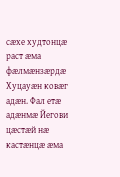сӕхе худтонцӕ раст ӕма фӕлмӕнзӕрдӕ Хуцауӕн ковӕг адӕн. Фал етӕ адӕнмӕ Йегови цӕстӕй нӕ кастӕнцӕ ӕма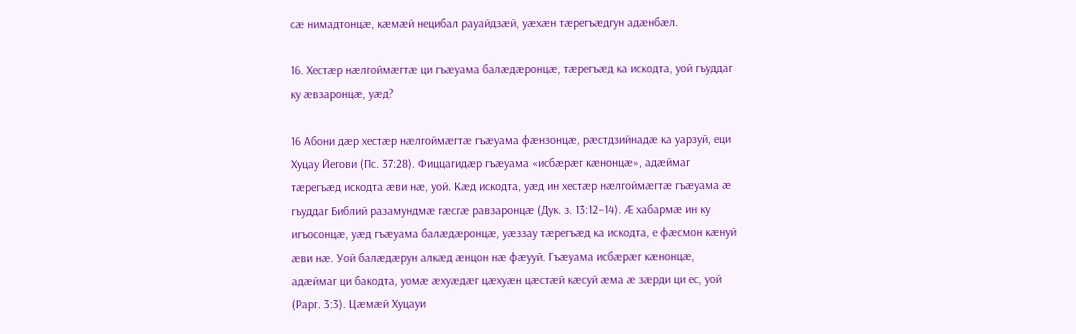сӕ нимадтонцӕ, кӕмӕй нецибал рауайдзӕй, уӕхӕн тӕрегъӕдгун адӕнбӕл.

16. Хестӕр нӕлгоймӕгтӕ ци гъӕуама балӕдӕронцӕ, тӕрегъӕд ка искодта, уой гъуддаг ку ӕвзаронцӕ, уӕд?

16 Абони дӕр хестӕр нӕлгоймӕгтӕ гъӕуама фӕнзонцӕ, рӕстдзийнадӕ ка уарзуй, еци Хуцау Йегови (Пс. 37:28). Фиццагидӕр гъӕуама «исбӕрӕг кӕнонцӕ», адӕймаг тӕрегъӕд искодта ӕви нӕ, уой. Кӕд искодта, уӕд ин хестӕр нӕлгоймӕгтӕ гъӕуама ӕ гъуддаг Библий разамундмӕ гӕсгӕ равзаронцӕ (Дук. з. 13:12–14). Ӕ хабармӕ ин ку игъосонцӕ, уӕд гъӕуама балӕдӕронцӕ, уӕззау тӕрегъӕд ка искодта, е фӕсмон кӕнуй ӕви нӕ. Уой балӕдӕрун алкӕд ӕнцон нӕ фӕууй. Гъӕуама исбӕрӕг кӕнонцӕ, адӕймаг ци бакодта, уомӕ ӕхуӕдӕг цӕхуӕн цӕстӕй кӕсуй ӕма ӕ зӕрди ци ес, уой (Рарг. 3:3). Цӕмӕй Хуцауи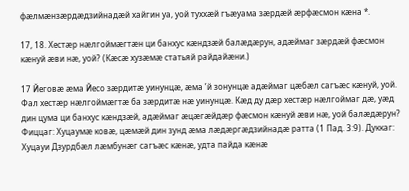фӕлмӕнзӕрдӕдзийнадӕй хайгин уа, уой туххӕй гъӕуама зӕрдӕй ӕрфӕсмон кӕна *.

17, 18. Хестӕр нӕлгоймӕгтӕн ци банхус кӕндзӕй балӕдӕрун, адӕймаг зӕрдӕй фӕсмон кӕнуй ӕви нӕ, уой? (Кӕсӕ хузӕмӕ статьяй райдайӕни.)

17 Йеговӕ ӕма Йесо зӕрдитӕ уинунцӕ, ӕма ’й зонунцӕ адӕймаг цӕбӕл сагъӕс кӕнуй, уой. Фал хестӕр нӕлгоймӕгтӕ ба зӕрдитӕ нӕ уинунцӕ. Кӕд ду дӕр хестӕр нӕлгоймаг дӕ, уӕд дин цума ци банхус кӕндзӕй, адӕймаг ӕцӕгӕйдӕр фӕсмон кӕнуй ӕви нӕ, уой балӕдӕрун? Фиццаг: Хуцаумӕ ковӕ, цӕмӕй дин зунд ӕма лӕдӕргӕдзийнадӕ ратта (1 Пад. 3:9). Дуккаг: Хуцауи Дзурдбӕл лӕмбунӕг сагъӕс кӕнӕ, удта пайда кӕнӕ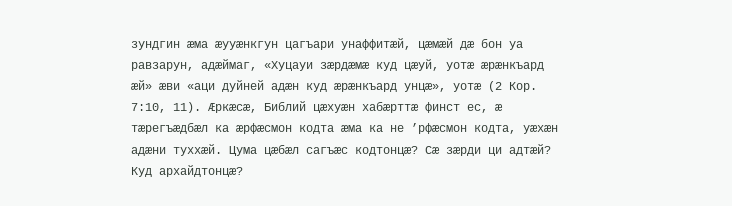зундгин ӕма ӕууӕнкгун цагъари унаффитӕй, цӕмӕй дӕ бон уа равзарун, адӕймаг, «Хуцауи зӕрдӕмӕ куд цӕуй, уотӕ ӕрӕнкъард ӕй» ӕви «аци дуйней адӕн куд ӕрӕнкъард унцӕ», уотӕ (2 Кор. 7:10, 11). Ӕркӕсӕ, Библий цӕхуӕн хабӕрттӕ финст ес, ӕ тӕрегъӕдбӕл ка ӕрфӕсмон кодта ӕма ка не ’рфӕсмон кодта, уӕхӕн адӕни туххӕй. Цума цӕбӕл сагъӕс кодтонцӕ? Сӕ зӕрди ци адтӕй? Куд архайдтонцӕ?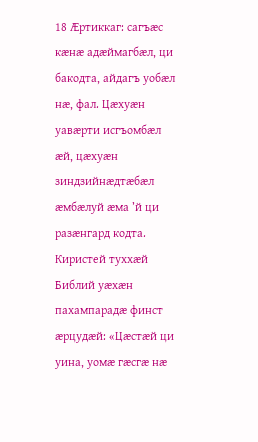18 Ӕртиккаг: сагъӕс кӕнӕ адӕймагбӕл, ци бакодта, айдагъ уобӕл нӕ, фал. Цӕхуӕн уавӕрти исгъомбӕл ӕй, цӕхуӕн зиндзийнӕдтӕбӕл ӕмбӕлуй ӕма ’й ци разӕнгард кодта. Киристей туххӕй Библий уӕхӕн пахампарадӕ финст ӕрцудӕй: «Цӕстӕй ци уина, уомӕ гӕсгӕ нӕ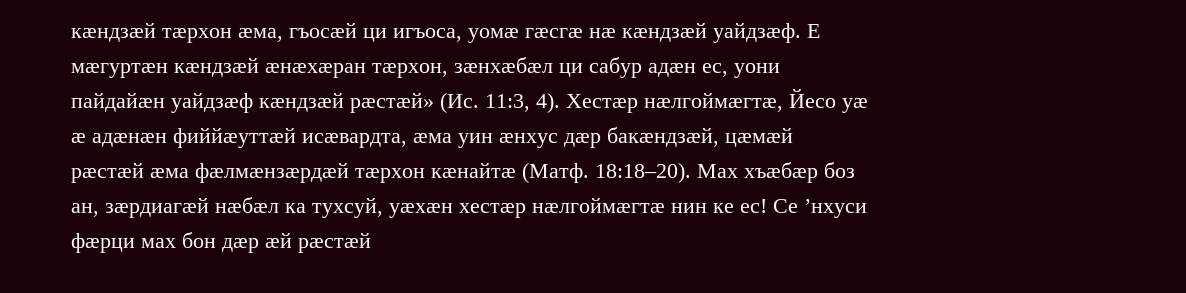кӕндзӕй тӕрхон ӕма, гъосӕй ци игъоса, уомӕ гӕсгӕ нӕ кӕндзӕй уайдзӕф. Е мӕгуртӕн кӕндзӕй ӕнӕхӕран тӕрхон, зӕнхӕбӕл ци сабур адӕн ес, уони пайдайӕн уайдзӕф кӕндзӕй рӕстӕй» (Ис. 11:3, 4). Хестӕр нӕлгоймӕгтӕ, Йесо уӕ ӕ адӕнӕн фиййӕуттӕй исӕвардта, ӕма уин ӕнхус дӕр бакӕндзӕй, цӕмӕй рӕстӕй ӕма фӕлмӕнзӕрдӕй тӕрхон кӕнайтӕ (Матф. 18:18–20). Мах хъӕбӕр боз ан, зӕрдиагӕй нӕбӕл ка тухсуй, уӕхӕн хестӕр нӕлгоймӕгтӕ нин ке ес! Се ’нхуси фӕрци мах бон дӕр ӕй рӕстӕй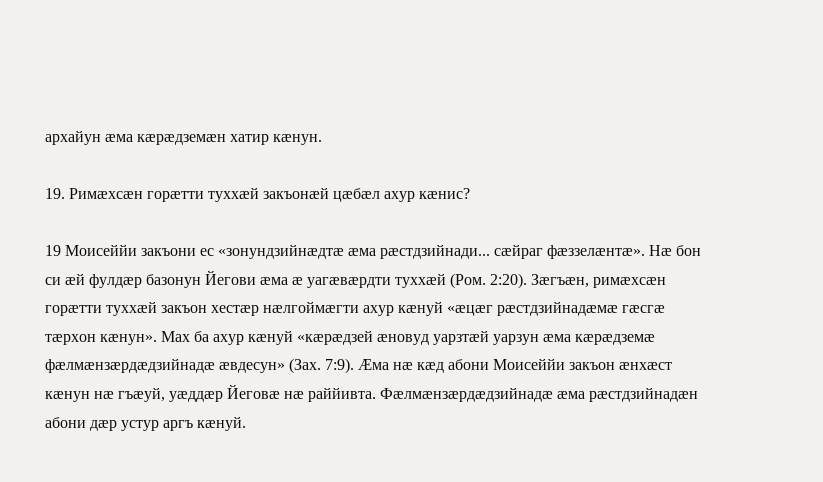архайун ӕма кӕрӕдземӕн хатир кӕнун.

19. Римӕхсӕн горӕтти туххӕй закъонӕй цӕбӕл ахур кӕнис?

19 Моисеййи закъони ес «зонундзийнӕдтӕ ӕма рӕстдзийнади... сӕйраг фӕззелӕнтӕ». Нӕ бон си ӕй фулдӕр базонун Йегови ӕма ӕ уагӕвӕрдти туххӕй (Ром. 2:20). Зӕгъӕн, римӕхсӕн горӕтти туххӕй закъон хестӕр нӕлгоймӕгти ахур кӕнуй «ӕцӕг рӕстдзийнадӕмӕ гӕсгӕ тӕрхон кӕнун». Мах ба ахур кӕнуй «кӕрӕдзей ӕновуд уарзтӕй уарзун ӕма кӕрӕдземӕ фӕлмӕнзӕрдӕдзийнадӕ ӕвдесун» (Зах. 7:9). Ӕма нӕ кӕд абони Моисеййи закъон ӕнхӕст кӕнун нӕ гъӕуй, уӕддӕр Йеговӕ нӕ раййивта. Фӕлмӕнзӕрдӕдзийнадӕ ӕма рӕстдзийнадӕн абони дӕр устур аргъ кӕнуй.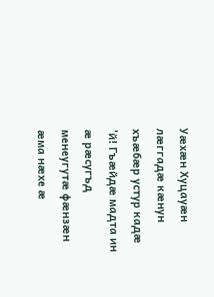Уӕхӕн Хуцауӕн лӕггадӕ кӕнун хъӕбӕр устур кадӕ ’й! Гъӕйдӕ мадта ин ӕ рӕсугъд менеугутӕ фӕнзӕн ӕма нӕхе ӕ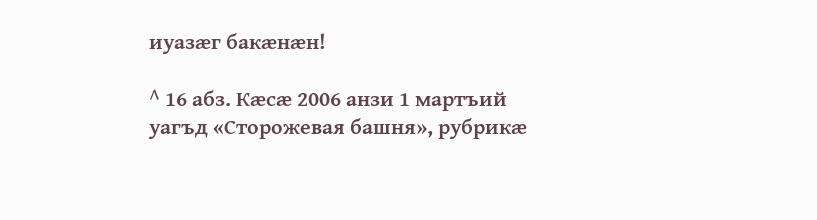иуазӕг бакӕнӕн!

^ 16 абз. Кӕсӕ 2006 анзи 1 мартъий уагъд «Сторожевая башня», рубрикӕ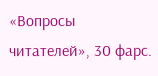«Вопросы читателей», 30 фарс.